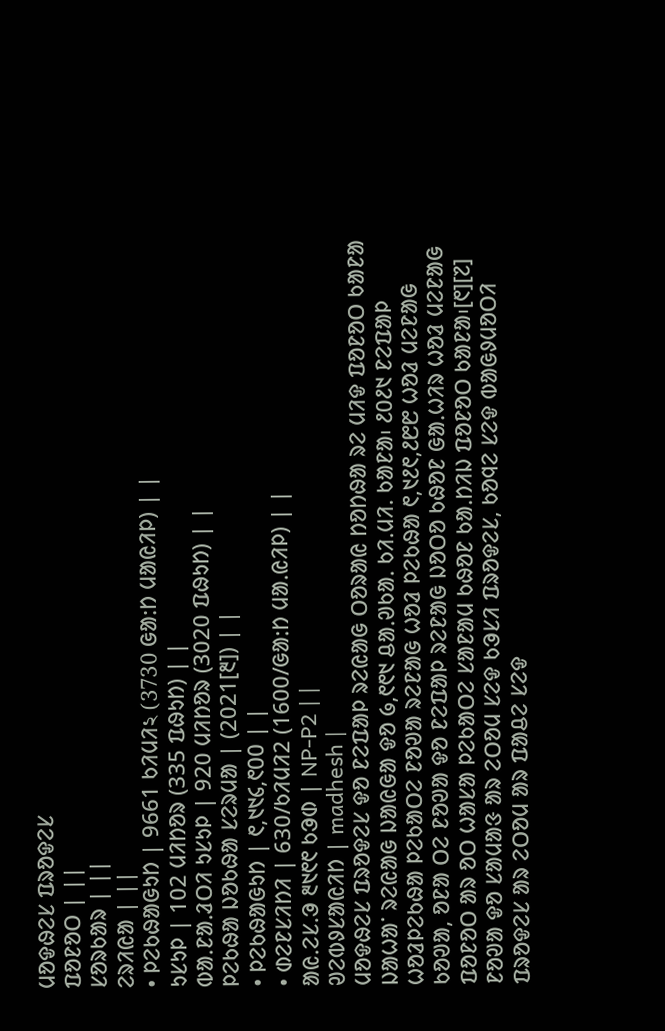ᱢᱚᱫᱷᱮᱥ ᱯᱨᱚᱫᱮᱥ
ᱯᱚᱱᱚᱛ | ||
ᱥᱚᱨᱠᱟᱨ | ||
ᱮᱨᱤᱭᱟ | ||
• ᱞᱮᱠᱷᱟᱜᱩᱴ | 9661 ᱠᱤᱢᱤ২ (3730 ᱜᱟᱺᱴ ᱢᱟᱭᱤᱞ) | |
ᱩᱥᱩᱞ | 102 ᱢᱤᱴᱚᱨ (335 ᱯᱷᱩᱴ) | |
ᱵᱟᱹᱱᱟᱹᱲᱛᱤ ᱩᱥᱩᱞ | 920 ᱢᱤᱴᱚᱨ (3020 ᱯᱷᱩᱴ) | |
ᱞᱮᱠᱷᱟ ᱡᱚᱠᱷᱟ ᱥᱮᱨᱢᱟ | (2021[᱓]) | |
• ᱞᱮᱠᱷᱟᱜᱩᱴ | ᱖,᱑᱑᱔,᱖᱐᱐ | |
• ᱰᱮᱱᱥᱤᱴᱤ | 630/ᱠᱤᱢᱤ2 (1600/ᱜᱟᱺᱴ ᱢᱟᱹᱭᱤᱞ) | |
ᱟᱭ.ᱮᱥ.ᱳ ᱓᱑᱖᱖ ᱠᱳᱰ | NP-P2 | |
ᱣᱮᱵᱽᱥᱟᱭᱤᱴ | madhesh |
ᱢᱚᱫᱷᱮᱥ ᱯᱨᱚᱫᱮᱥ ᱫᱚ ᱱᱮᱯᱟᱞ ᱨᱮᱭᱟᱜ ᱛᱚᱨᱟᱭ ᱴᱚᱴᱷᱟ ᱨᱮ ᱢᱤᱫ ᱯᱚᱱᱚᱛ ᱠᱟᱱᱟ ᱡᱟᱦᱟᱸ ᱨᱮᱭᱟᱜ ᱡᱟᱭᱜᱟ ᱫᱚ ᱙,᱖᱖᱑ ᱪᱟᱹᱣᱠᱟᱹ ᱠᱤ.ᱢᱤ. ᱠᱟᱱᱟ᱾ ᱒᱐᱒᱑ ᱱᱮᱯᱟᱞ ᱦᱚᱲᱞᱮᱠᱷᱟ ᱞᱮᱠᱟᱛᱮ ᱱᱚᱣᱟ ᱨᱮᱱᱟᱜ ᱦᱚᱲ ᱞᱮᱠᱷᱟ ᱖,᱑᱒᱖,᱒᱘᱘ ᱦᱚᱲ ᱢᱮᱱᱟᱜ ᱠᱚᱣᱟ, ᱚᱱᱟ ᱛᱮ ᱱᱚᱣᱟ ᱫᱚ ᱱᱮᱯᱟᱞ ᱨᱮᱱᱟᱜ ᱡᱚᱛᱚ ᱠᱷᱚᱱ ᱜᱟᱹᱦᱤᱨ ᱦᱚᱲ ᱢᱮᱱᱟᱜ ᱯᱚᱱᱚᱛ ᱟᱨ ᱚᱛ ᱦᱟᱥᱟ ᱞᱮᱠᱟᱛᱮ ᱥᱟᱱᱟᱢ ᱠᱷᱚᱱ ᱠᱟᱹᱴᱤᱡ ᱯᱚᱱᱚᱛ ᱠᱟᱱᱟ᱾[᱖][᱗] ᱱᱚᱣᱟ ᱫᱚ ᱥᱟᱢᱟᱝ ᱟᱨ ᱮᱛᱚᱢ ᱥᱮᱫ ᱠᱳᱥᱤ ᱯᱨᱚᱫᱮᱥ, ᱠᱚᱧᱮ ᱥᱮᱫ ᱵᱟᱜᱽᱢᱚᱛᱤ ᱯᱨᱚᱫᱮᱥ ᱟᱨ ᱮᱛᱚᱢ ᱟᱨ ᱯᱟᱪᱮ ᱥᱮᱫ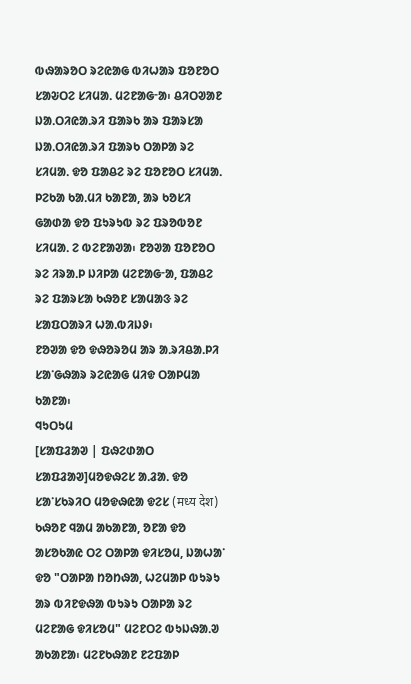ᱵᱷᱟᱨᱚᱛ ᱨᱮᱭᱟᱜ ᱵᱤᱦᱟᱨ ᱯᱚᱱᱚᱛ ᱥᱟᱶᱛᱮ ᱥᱤᱢᱟᱹ ᱢᱮᱱᱟᱜᱼᱟ᱾ ᱪᱤᱛᱣᱟᱱ ᱡᱟᱹᱛᱤᱭᱟᱹᱨᱤ ᱯᱟᱨᱠ ᱟᱨ ᱯᱟᱨᱥᱟ ᱡᱟᱹᱛᱤᱭᱟᱹᱨᱤ ᱯᱟᱨᱠ ᱛᱟᱞᱟ ᱨᱮ ᱥᱤᱢᱟᱹ ᱫᱚ ᱯᱟᱪᱮ ᱨᱮ ᱯᱚᱱᱚᱛ ᱥᱤᱢᱟᱹ ᱞᱮᱠᱟ ᱠᱟᱹᱢᱤ ᱠᱟᱱᱟ, ᱟᱨ ᱠᱚᱥᱤ ᱜᱟᱰᱟ ᱫᱚ ᱯᱩᱨᱩᱵ ᱨᱮ ᱯᱨᱚᱵᱚᱱ ᱥᱤᱢᱟᱹ ᱮ ᱵᱮᱱᱟᱣᱟ᱾ ᱱᱚᱣᱟ ᱯᱚᱱᱚᱛ ᱨᱮ ᱤᱨᱟᱹᱞ ᱡᱤᱞᱟ ᱢᱮᱱᱟᱜᱼᱟ, ᱯᱟᱪᱮ ᱨᱮ ᱯᱟᱨᱥᱟ ᱠᱷᱚᱱ ᱥᱟᱢᱟᱝ ᱨᱮ ᱥᱟᱯᱛᱟᱨᱤ ᱦᱟᱹᱵᱤᱡᱽ᱾
ᱱᱚᱣᱟ ᱫᱚ ᱫᱷᱚᱨᱚᱢ ᱟᱨ ᱟᱹᱨᱤᱪᱟᱹᱞᱤ ᱥᱟᱸᱜᱷᱟᱨ ᱨᱮᱭᱟᱜ ᱢᱤᱫ ᱛᱟᱞᱢᱟ ᱠᱟᱱᱟ᱾
ᱧᱩᱛᱩᱢ
[ᱥᱟᱯᱲᱟᱣ | ᱯᱷᱮᱰᱟᱛ ᱥᱟᱯᱲᱟᱣ]ᱢᱚᱫᱷᱮᱥ ᱟᱹᱲᱟᱹ ᱫᱚ ᱥᱟᱸᱥᱠᱨᱤᱛ ᱢᱚᱫᱷᱭᱟ ᱫᱮᱥ (मध्य देश) ᱠᱷᱚᱱ ᱧᱟᱢ ᱟᱠᱟᱱᱟ, ᱚᱱᱟ ᱫᱚ ᱟᱥᱚᱠᱟᱭ ᱛᱮ ᱛᱟᱞᱟ ᱫᱤᱥᱚᱢ, ᱡᱟᱦᱟᱸ ᱫᱚ "ᱛᱟᱞᱟ ᱴᱚᱴᱷᱟ, ᱦᱮᱢᱟᱞ ᱵᱩᱨᱩ ᱟᱨ ᱵᱤᱱᱫᱷᱟ ᱵᱩᱨᱩ ᱛᱟᱞᱟ ᱨᱮ ᱢᱮᱱᱟᱜ ᱫᱤᱥᱚᱢ" ᱢᱮᱱᱛᱮ ᱵᱩᱡᱷᱟᱹᱣ ᱟᱠᱟᱱᱟ᱾ ᱢᱮᱱᱠᱷᱟᱱ ᱱᱮᱯᱟᱞ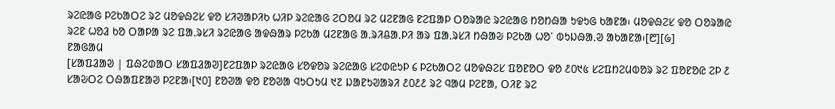ᱨᱮᱭᱟᱜ ᱞᱮᱠᱟᱛᱮ ᱨᱮ ᱢᱚᱫᱷᱮᱥ ᱫᱚ ᱥᱤᱣᱟᱞᱤᱠ ᱦᱤᱞ ᱨᱮᱭᱟᱜ ᱮᱛᱚᱢ ᱨᱮ ᱢᱮᱱᱟᱜ ᱱᱮᱯᱟᱞ ᱛᱚᱨᱟᱭ ᱨᱮᱭᱟᱜ ᱴᱚᱴᱷᱟ ᱩᱫᱩᱜ ᱠᱟᱱᱟ᱾ ᱢᱚᱫᱷᱮᱥ ᱫᱚ ᱛᱚᱨᱟᱭ ᱨᱮᱱ ᱦᱚᱲ ᱠᱚ ᱛᱟᱞᱟ ᱨᱮ ᱯᱟᱹᱨᱥᱤ ᱨᱮᱭᱟᱜ ᱟᱫᱷᱟᱨ ᱞᱮᱠᱟ ᱢᱮᱱᱟᱜ ᱟᱹᱨᱤᱪᱟᱹᱞᱤ ᱟᱨ ᱯᱟᱹᱨᱥᱤ ᱴᱷᱟᱶ ᱞᱮᱠᱟ ᱦᱚᱸ ᱵᱩᱡᱷᱟᱹᱣ ᱟᱠᱟᱱᱟ᱾[᱘][᱙]
ᱱᱟᱜᱟᱢ
[ᱥᱟᱯᱲᱟᱣ | ᱯᱷᱮᱰᱟᱛ ᱥᱟᱯᱲᱟᱣ]ᱱᱮᱯᱟᱞ ᱨᱮᱭᱟᱜ ᱥᱚᱫᱚᱨ ᱨᱮᱭᱟᱜ ᱥᱮᱰᱭᱩᱞ ᱔ ᱞᱮᱠᱟᱛᱮ ᱢᱚᱫᱷᱮᱥ ᱯᱚᱱᱚᱛ ᱫᱚ ᱒᱐᱑᱕ ᱥᱮᱯᱴᱮᱢᱵᱚᱨ ᱨᱮ ᱯᱚᱱᱚᱭ ᱮᱞ ᱒ ᱥᱟᱶᱛᱮ ᱛᱷᱟᱯᱱᱟᱣ ᱞᱮᱱᱟ᱾[᱑᱐] ᱱᱚᱣᱟ ᱫᱚ ᱱᱚᱣᱟ ᱧᱩᱛᱩᱢ ᱑᱗ ᱡᱟᱱᱩᱣᱟᱨᱤ ᱒᱐᱒᱒ ᱨᱮ ᱧᱟᱢ ᱞᱮᱱᱟ, ᱛᱤᱱ ᱨᱮ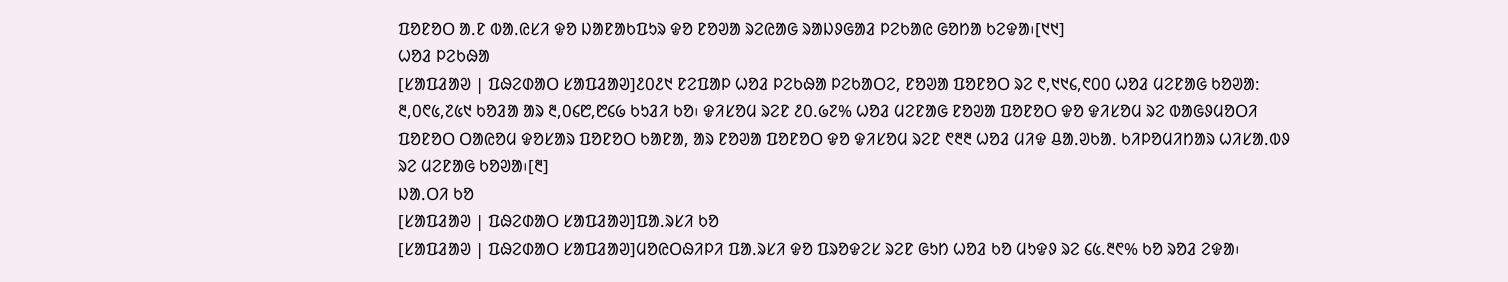ᱯᱚᱱᱚᱛ ᱟᱹᱱ ᱵᱟᱹᱭᱥᱤ ᱫᱚ ᱡᱟᱱᱟᱠᱯᱩᱨ ᱫᱚ ᱱᱚᱣᱟ ᱨᱮᱭᱟᱜ ᱨᱟᱡᱽᱜᱟᱲ ᱞᱮᱠᱟᱭ ᱜᱚᱴᱟ ᱠᱮᱫᱟ᱾[᱑᱑]
ᱦᱚᱲ ᱞᱮᱠᱷᱟ
[ᱥᱟᱯᱲᱟᱣ | ᱯᱷᱮᱰᱟᱛ ᱥᱟᱯᱲᱟᱣ]᱒᱐᱒᱑ ᱱᱮᱯᱟᱞ ᱦᱚᱲ ᱞᱮᱠᱷᱟ ᱞᱮᱠᱟᱛᱮ, ᱱᱚᱣᱟ ᱯᱚᱱᱚᱛ ᱨᱮ ᱖,᱑᱑᱔,᱖᱐᱐ ᱦᱚᱲ ᱢᱮᱱᱟᱜ ᱠᱚᱣᱟ: ᱓,᱐᱖᱕,᱗᱕᱑ ᱠᱚᱲᱟ ᱟᱨ ᱓,᱐᱔᱘,᱘᱔᱙ ᱠᱩᱲᱤ ᱠᱚ᱾ ᱫᱤᱥᱚᱢ ᱨᱮᱱ ᱒᱐.᱙᱗% ᱦᱚᱲ ᱢᱮᱱᱟᱜ ᱱᱚᱣᱟ ᱯᱚᱱᱚᱛ ᱫᱚ ᱫᱤᱥᱚᱢ ᱨᱮ ᱵᱟᱜᱽᱢᱚᱛᱤ ᱯᱚᱱᱚᱛ ᱛᱟᱭᱚᱢ ᱫᱚᱥᱟᱨ ᱯᱚᱱᱚᱛ ᱠᱟᱱᱟ, ᱟᱨ ᱱᱚᱣᱟ ᱯᱚᱱᱚᱛ ᱫᱚ ᱫᱤᱥᱚᱢ ᱨᱮᱱ ᱖᱓᱓ ᱦᱚᱲ ᱢᱤᱫ ᱪᱟᱹᱣᱠᱟᱹ ᱠᱤᱞᱚᱢᱤᱴᱟᱨ ᱦᱤᱥᱟᱹᱵᱽ ᱨᱮ ᱢᱮᱱᱟᱜ ᱠᱚᱣᱟ᱾[᱓]
ᱡᱟᱹᱛᱤ ᱠᱚ
[ᱥᱟᱯᱲᱟᱣ | ᱯᱷᱮᱰᱟᱛ ᱥᱟᱯᱲᱟᱣ]ᱯᱟᱹᱨᱥᱤ ᱠᱚ
[ᱥᱟᱯᱲᱟᱣ | ᱯᱷᱮᱰᱟᱛ ᱥᱟᱯᱲᱟᱣ]ᱢᱚᱭᱛᱷᱤᱞᱤ ᱯᱟᱹᱨᱥᱤ ᱫᱚ ᱯᱨᱚᱫᱮᱥ ᱨᱮᱱ ᱜᱩᱴ ᱦᱚᱲ ᱠᱚ ᱢᱩᱫᱽ ᱨᱮ ᱔᱕.᱓᱖% ᱠᱚ ᱨᱚᱲ ᱮᱫᱟ᱾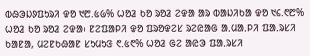ᱵᱷᱳᱡᱽᱯᱩᱨᱤ ᱫᱚ ᱑᱘.᱕᱙% ᱦᱚᱲ ᱠᱚ ᱨᱚᱲ ᱮᱫᱟ ᱟᱨ ᱵᱟᱡᱤᱠᱟ ᱫᱚ ᱑᱔.᱖᱘% ᱦᱚᱲ ᱠᱚ ᱨᱚᱲ ᱮᱫᱟ᱾ ᱱᱮᱯᱟᱞᱤ ᱫᱚ ᱯᱨᱚᱫᱮᱥ ᱨᱮᱭᱟᱜ ᱟᱹᱢᱟᱹᱞᱤ ᱯᱟᱹᱨᱥᱤ ᱠᱟᱱᱟ, ᱢᱮᱱᱠᱷᱟᱱ ᱥᱩᱢᱩᱝ ᱖.᱕᱖% ᱦᱚᱲ ᱜᱮ ᱟᱭᱳ ᱯᱟᱹᱨᱥᱤ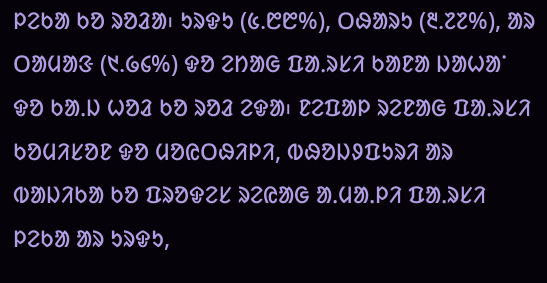ᱞᱮᱠᱟ ᱠᱚ ᱨᱚᱲᱟ᱾ ᱩᱨᱫᱩ (᱕.᱘᱘%), ᱛᱷᱟᱨᱩ (᱓.᱗᱗%), ᱟᱨ ᱛᱟᱢᱟᱝ (᱑.᱙᱔%) ᱫᱚ ᱮᱴᱟᱜ ᱯᱟᱹᱨᱥᱤ ᱠᱟᱱᱟ ᱡᱟᱦᱟᱸ ᱫᱚ ᱠᱟᱹᱡ ᱦᱚᱲ ᱠᱚ ᱨᱚᱲ ᱮᱫᱟ᱾ ᱱᱮᱯᱟᱞ ᱨᱮᱱᱟᱜ ᱯᱟᱹᱨᱥᱤ ᱠᱚᱢᱤᱥᱚᱱ ᱫᱚ ᱢᱚᱭᱛᱷᱤᱞᱤ, ᱵᱷᱚᱡᱽᱯᱩᱨᱤ ᱟᱨ ᱵᱟᱡᱤᱠᱟ ᱠᱚ ᱯᱨᱚᱫᱮᱥ ᱨᱮᱭᱟᱜ ᱟᱹᱢᱟᱹᱞᱤ ᱯᱟᱹᱨᱥᱤ ᱞᱮᱠᱟ ᱟᱨ ᱩᱨᱫᱩ,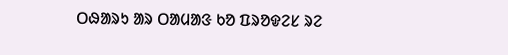ᱛᱷᱟᱨᱩ ᱟᱨ ᱛᱟᱢᱟᱝ ᱠᱚ ᱯᱨᱚᱫᱮᱥ ᱨᱮ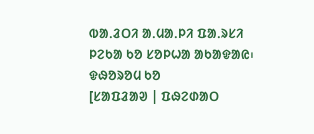ᱵᱟᱹᱲᱛᱤ ᱟᱹᱢᱟᱹᱞᱤ ᱯᱟᱹᱨᱥᱤ ᱞᱮᱠᱟ ᱠᱚ ᱥᱚᱞᱦᱟ ᱟᱠᱟᱫᱟᱭ᱾
ᱫᱷᱚᱨᱚᱢ ᱠᱚ
[ᱥᱟᱯᱲᱟᱣ | ᱯᱷᱮᱰᱟᱛ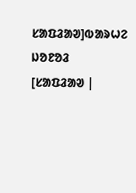ᱥᱟᱯᱲᱟᱣ]ᱵᱟᱨᱦᱮ ᱡᱚᱱᱚᱲ
[ᱥᱟᱯᱲᱟᱣ |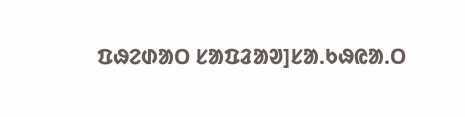ᱯᱷᱮᱰᱟᱛ ᱥᱟᱯᱲᱟᱣ]ᱥᱟᱹᱠᱷᱭᱟᱹᱛ